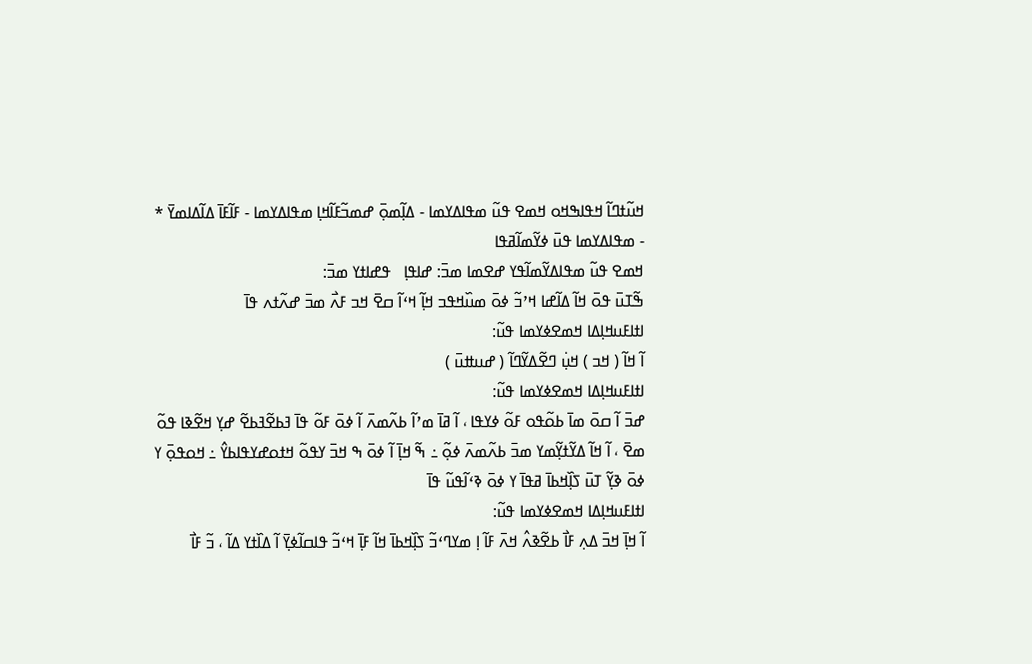ߞߎ߬ߙߣߊ߬ ߞߟߊߒߞߋ ߞߘߐ ߟߎ߬ ߘߟߊߡߌߘߊ - ߡߊ߲߬ߘߋ߲߫ ߝߘߏ߬ߓߊ߬ߞߊ߲ ߘߟߊߡߌߘߊ - ߓߊ߬ߓߊ߫ ߡߊ߬ߡߊߘߌ߫ * - ߘߟߊߡߌߘߊ ߟߎ߫ ߦߌ߬ߘߊ߬ߥߟߊ
ߞߘߐ ߟߎ߬ ߘߟߊߡߌ߬ߘߊ߬ߟߌ ߝߐߘߊ ߘߏ߫: ߝߊߟߊ߲   ߟߝߊߙߌ ߘߏ߫:
ߒ߬ߠߎ߫ ߟߋ߫ ߞߊ߬ ߡߊ߬ߝߊ ߞߴߏ߬ ߦߋ߫ ߘߎ߰ߞߟߏ ߞߊ߲߬ ߞߵߊ߬ ߛߐ߫ ߞߏ ߓߍ߯ ߘߏ߫ ߝߍ߬ߙߍ ߟߊ߫
ߊߙߊߓߎߞߊ߲ߡߊ ߞߘߐߦߌߘߊ ߟߎ߬:
ߊ߬ ߞߊ߬ ( ߞߏ ) ߞߎ߲߭ ߣߐ߬ߡߌ߬ߣߊ߬ ( ߝߎߚߎ߫ )
ߊߙߊߓߎߞߊ߲ߡߊ ߞߘߐߦߌߘߊ ߟߎ߬:
ߝߏ߫ ߊ߬ ߛߋ߫ ߘߊ߫ ߕߋ߬ߟߋ ߓߋ߬ ߦߌߟߊ ، ߊ߬ ߥߊ߫ ߘߴߊ߬ ߕߍ߬ߘߍ߫ ߊ߬ ߦߋ߫ ߓߋ߬ ߟߊ߫ ߔߕߐ߬ߔߕߐ߬ ߝߌ߲ ߞߐ߬ߢߊ ߟߋ߬ ߘߐ߫ ، ߊ߬ ߞߊ߬ ߡߌ߬ߙߌ߲߬ߘߌ ߘߏ߫ ߕߍ߬ߘߍ߫ ߦߋ߲߬ ߸ ߒ߬ ߞߊ߲߫ ߊ߬ ߦߋ߫ ߒ ߞߏ߫ ߌߟߋ߬ ߞߙߋߝߌߟߊߕߌ߮ ߸ ߞߋߟߋ߲߫ ߌ ߦߋ߫ ߢߌ߲߬ ߠߎ߫ ߖߊ߲߰ߞߕߊ߫ ߥߟߊ߫ ߌ ߦߋ߫ ߢߵߊ߬ߟߎ߬ ߟߊ߫
ߊߙߊߓߎߞߊ߲ߡߊ ߞߘߐߦߌߘߊ ߟߎ߬:
ߊ߬ ߞߊ߲߫ ߞߏ߫ ߡߍ߲ ߓߊ߯ ߕߐ߬ߢߍ߮ ߞߍ߫ ߓߊ߬ ߊ߲ ߘߌߣߵߏ߬ ߖߊ߲߰ߞߕߊ߫ ߞߊ߬ ߓߊ߲߫ ߞߵߏ߬ ߟߊߛߊ߬ߦߌ߲߫ ߊ߬ ߡߊ߰ߙߌ ߡߊ߬ ، ߏ߬ ߓߊ߯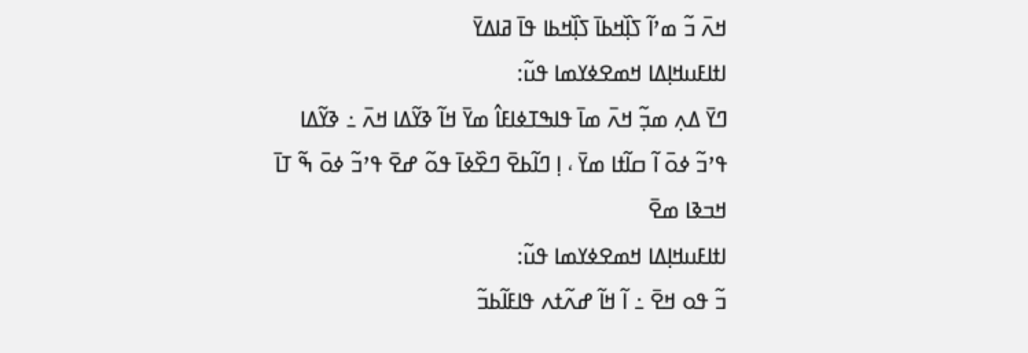ߞߍ߫ ߏ߬ ߘߴߊ߬ ߖߊ߲߰ߞߕߊ߫ ߖߊ߲߰ߞߕߊ ߟߊ߫ ߥߊߡߌ߫
ߊߙߊߓߎߞߊ߲ߡߊ ߞߘߐߦߌߘߊ ߟߎ߬:
ߣߌ߫ ߡߍ߲ ߘߏ߲߬ ߞߍ߫ ߘߊ߫ ߟߊߒߠߦߊߓߊ߮ ߘߌ߫ ߞߊ߬ ߢߌ߬ߡߊ ߞߍ߫ ߸ ߢߌ߬ߡߊ ߟߴߏ߬ ߦߋ߫ ߊ߬ ߛߊ߬ߙߊ ߘߌ߫ ، ߊ߲ ߣߊ߬ߕߐ߫ ߣߐ߰ߦߊ߫ ߟߋ߬ ߝߐ߫ ߟߴߏ߬ ߦߋ߫ ߒ߬ ߠߊ߫ ߞߏߢߊ ߘߐ߫
ߊߙߊߓߎߞߊ߲ߡߊ ߞߘߐߦߌߘߊ ߟߎ߬:
ߏ߬ ߟߋ ߞߐ߫ ߸ ߊ߬ ߞߊ߬ ߝߍ߬ߙߍ ߟߊߓߊ߬ߕߏ߬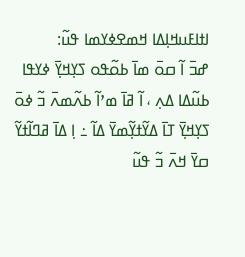ߊߙߊߓߎߞߊ߲ߡߊ ߞߘߐߦߌߘߊ ߟߎ߬:
ߝߏ߫ ߊ߬ ߛߋ߫ ߘߊ߫ ߕߋ߬ߟߋ ߖߌ߲ߞߌ߲߫ ߦߌߟߊ ߕߎ߬ߡߊ ߡߍ߲ ، ߊ߬ ߥߊ߫ ߘߴߊ߬ ߕߍ߬ߘߍ߫ ߏ߬ ߦߋ߫ ߖߌ߲ߞߌ߲߫ ߠߊ߫ ߡߌ߬ߙߌ߲߬ߘߌ߫ ߡߊ߬ ߸ ߊ߲ ߡߊ߫ ߥߣߊ߬ߙߌ߬ ߛߌ߫ ߞߍ߫ ߏ߬ ߟߎ߬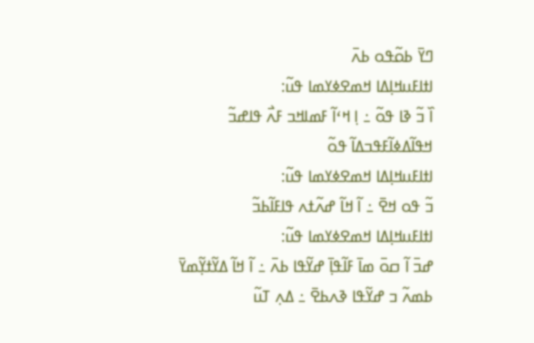ߣߌ߫ ߕߋ߬ߟߋ ߕߍ߫
ߊߙߊߓߎߞߊ߲ߡߊ ߞߘߐߦߌߘߊ ߟߎ߬:
ߊ߰ ߏ߬ ߢߊ ߟߋ߬ ߸ ߊ߲ ߞߵߊ߬ ߓߘߊߞߏ ߓߍ߯ ߟߊߝߏ߬ ߞߟߊ߬ߡߦߊ߬ߓߟߏߡߊ߬ ߟߋ߬
ߊߙߊߓߎߞߊ߲ߡߊ ߞߘߐߦߌߘߊ ߟߎ߬:
ߏ߬ ߟߋ ߞߐ߫ ߸ ߊ߬ ߞߊ߬ ߝߍ߬ߙߍ ߟߊߓߊ߬ߕߏ߬
ߊߙߊߓߎߞߊ߲ߡߊ ߞߘߐߦߌߘߊ ߟߎ߬:
ߝߏ߫ ߊ߬ ߛߋ߫ ߘߊ߫ ߓߊ߬ߟߊ߲߫ ߝߌ߬ߟߊ ߕߍ߫ ߸ ߊ߬ ߞߊ߬ ߡߌ߬ߙߌ߲߬ߘߌ߫ ߕߘߍ߬ ߏ ߝߌ߬ߟߊ ߢߍߕߐ߫ ߸ ߡߍ߲ ߠߎ߬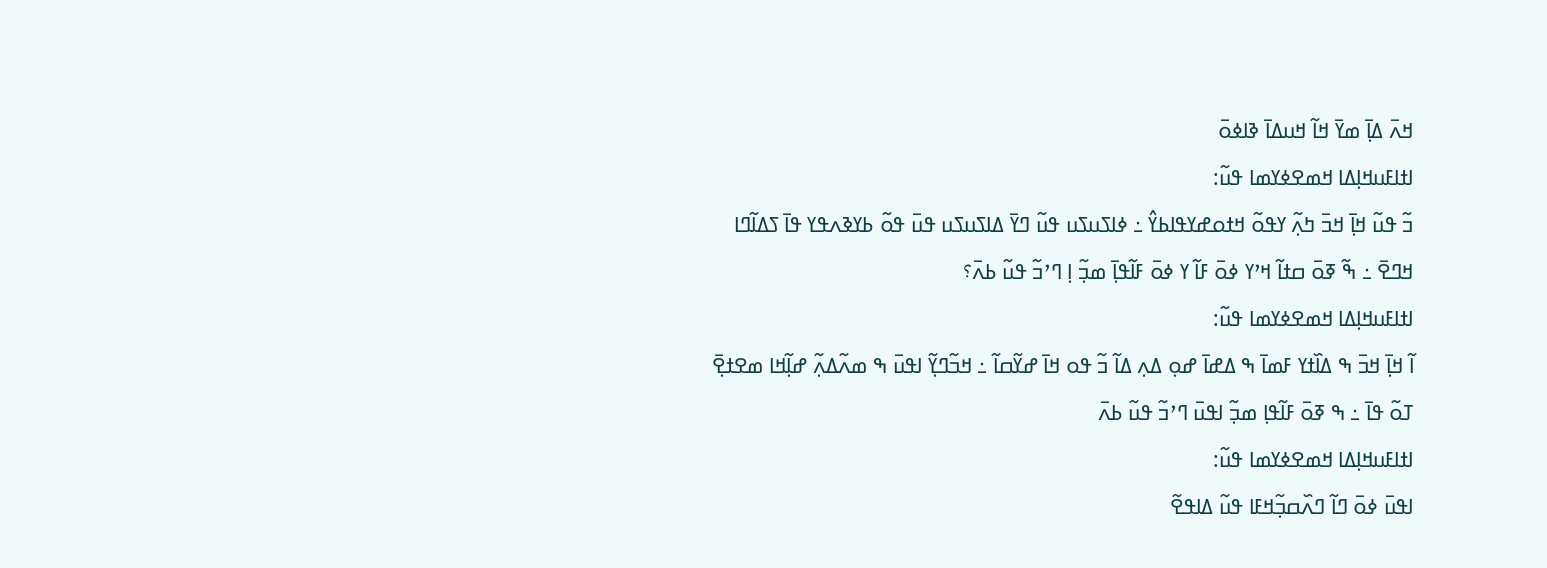ߞߍ߫ ߡߊ߲߫ ߘߌ߫ ߞߊ߬ ߞߎߡߊ߫ ߢߊߦߋ߫
ߊߙߊߓߎߞߊ߲ߡߊ ߞߘߐߦߌߘߊ ߟߎ߬:
ߏ߬ ߟߎ߬ ߞߊ߲߫ ߞߏ߫ ߤߍ߲߬ ߌߟߋ߬ ߞߙߋߝߌߟߊߕߌ߮ ߸ ߦߊߖߎߖߎ ߟߎ߬ ߣߌ߫ ߡߊߖߎߖߎ ߟߎ߫ ߟߋ߬ ߕߌߢߍߟߌ ߟߊ߫ ߖߡߊ߬ߣߊ ߞߣߐ߫ ߸ ߒ߬ ߧߋ߫ ߛߙߊ߬ ߞߴߌ ߦߋ߫ ߓߊ߬ ߌ ߦߋ߫ ߓߊ߬ߟߊ߲߫ ߘߏ߲߬ ߊ߲ ߣߴߏ߬ ߟߎ߬ ߕߍ߫؟
ߊߙߊߓߎߞߊ߲ߡߊ ߞߘߐߦߌߘߊ ߟߎ߬:
ߊ߬ ߞߊ߲߫ ߞߏ߫ ߒ ߡߊ߰ߙߌ ߓߘߊ߫ ߒ ߡߝߊ߫ ߝߋ߲ ߡߍ߲ ߡߊ߬ ߏ߬ ߟߋ ߞߊ߫ ߝߌ߬ߛߊ߬ ߸ ߞߏ߬ߣߌ߲߬ ߊߟߎ߫ ߒ ߘߍ߬ߡߍ߲߬ ߝߊ߲߬ߞߊ ߘߐߙߐ߲߫ ߠߋ߬ ߟߊ߫ ߸ ߒ ߧߋ߫ ߓߊ߬ߟߊ߲ ߘߏ߲߬ ߊߟߎ߫ ߣߴߏ߬ ߟߎ߬ ߕߍ߫
ߊߙߊߓߎߞߊ߲ߡߊ ߞߘߐߦߌߘߊ ߟߎ߬:
ߊߟߎ߫ ߦߋ߫ ߣߊ߬ ߣߍ߰ߛߏ߲߬ߞߓߊ ߟߎ߬ ߡߊߟߐ߬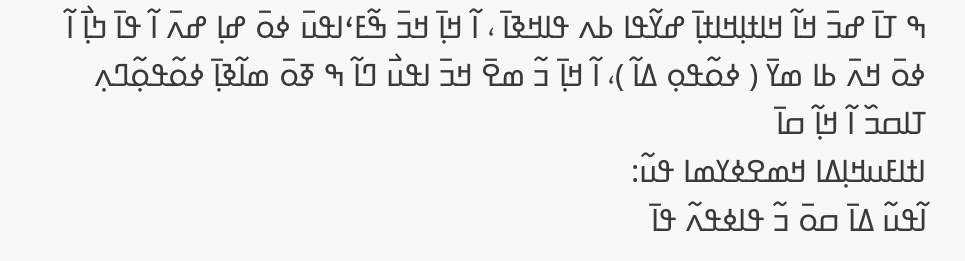ߒ ߠߊ߫ ߝߏ߫ ߞߊ߬ ߞߊߙߊ߲ߞߊߙߊ߲߫ ߝߌ߬ߟߊ ߕߍ ߟߊߞߢߊ߫ ، ߊ߬ ߞߊ߲߫ ߞߏ߫ ߒ߬ߓߵߊߟߎ߫ ߦߋ߫ ߝߊ߲ ߝߍ߫ ߊ߬ ߟߊ߫ ߤߊ߲߯ ߊ߬ ߦߋ߫ ߞߍ߫ ߕߊ ߘߌ߫ ( ߦߋ߬ߟߋ߲ ߡߊ߬ )، ߊ߬ ߞߊ߲߫ ߏ߬ ߘߐ߫ ߞߏ߫ ߊߟߎ߯ ߣߊ߬ ߒ ߧߋ߫ ߘߊ߬ߢߊ߲߫ ߦߋ߬ߟߋ߲߬ߣߍ߲ ߠߊߛߏ߰ ߊ߬ ߞߊ߲߬ ߛߊ߫
ߊߙߊߓߎߞߊ߲ߡߊ ߞߘߐߦߌߘߊ ߟߎ߬:
ߊ߬ߟߎ߬ ߡߊ߫ ߛߋ߫ ߏ߬ ߟߊߦߟߍ߬ ߟߊ߫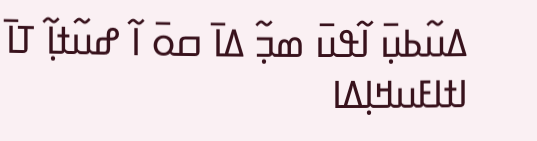ߡߎ߬ߕߎ߲߫ ߊ߬ߟߎ߫ ߘߏ߲߬ ߡߊ߫ ߛߋ߫ ߊ߬ ߝߎ߬ߙߊ߲߬ ߠߊ߫
ߊߙߊߓߎߞߊ߲ߡߊ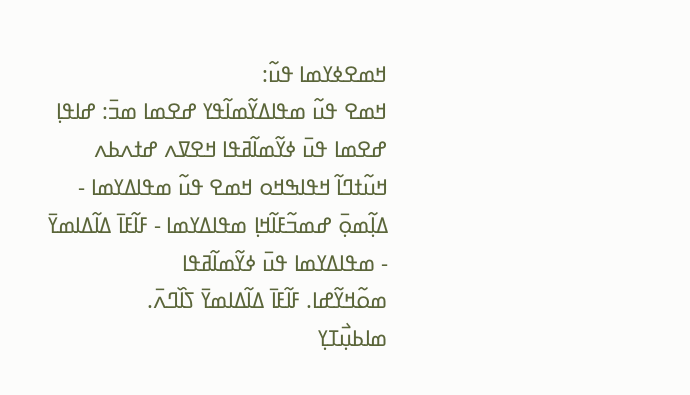ߞߘߐߦߌߘߊ ߟߎ߬:
ߞߘߐ ߟߎ߬ ߘߟߊߡߌ߬ߘߊ߬ߟߌ ߝߐߘߊ ߘߏ߫: ߝߊߟߊ߲
ߝߐߘߊ ߟߎ߫ ߦߌ߬ߘߊ߬ߥߟߊ ߞߐߜߍ ߝߙߍߕߍ
ߞߎ߬ߙߣߊ߬ ߞߟߊߒߞߋ ߞߘߐ ߟߎ߬ ߘߟߊߡߌߘߊ - ߡߊ߲߬ߘߋ߲߫ ߝߘߏ߬ߓߊ߬ߞߊ߲ ߘߟߊߡߌߘߊ - ߓߊ߬ߓߊ߫ ߡߊ߬ߡߊߘߌ߫ - ߘߟߊߡߌߘߊ ߟߎ߫ ߦߌ߬ߘߊ߬ߥߟߊ
ߘߋ߬ߞߌ߬ߝߊ. ߓߊ߬ߓߊ߫ ߡߊ߬ߡߊߘߌ߫ ߖߊ߰ߣߍ߫.
ߘߊߕߎ߲߯ߠߌ߲